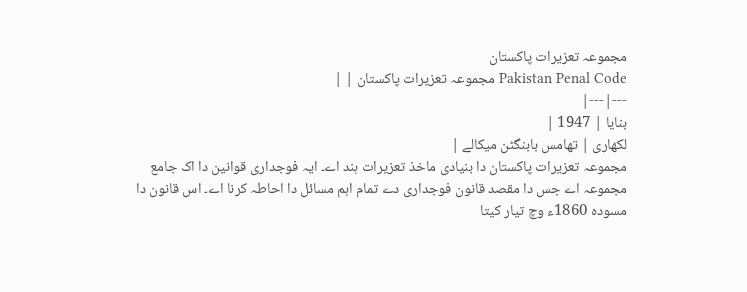مجموعہ تعزیرات پاکستان
Pakistan Penal Code مجموعہ تعزیرات پاکستان | |
---|---|
بنایا | 1947 |
لکھاری | تھامس بابنگٹن میکالے |
مجموعہ تعزیرات پاکستان دا بنیادی ماخذ تعزیرات ہند اے۔ ایہ فوجداری قوانین دا اک جامع مجموعہ اے جس دا مقصد قانون فوجداری دے تمام اہم مسائل دا احاطہ کرنا اے۔ اس قانون دا مسودہ 1860ء وچ تیار کيتا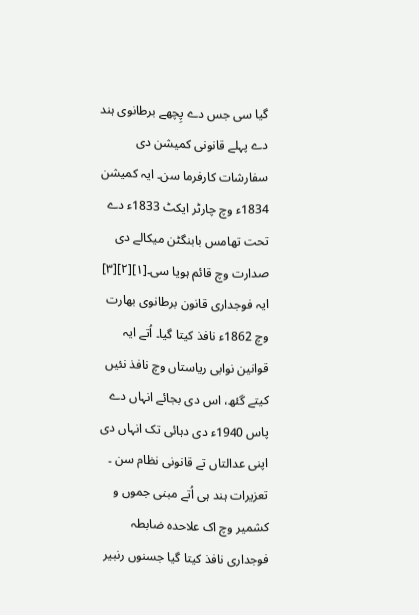گیا سی جس دے پِچھے برطانوی ہند دے پہلے قانونی کمیشن دی سفارشات کارفرما سن۔ ایہ کمیشن 1834ء وچ چارٹر ایکٹ 1833ء دے تحت تھامس بابنگٹن میکالے دی صدارت وچ قائم ہويا سی۔[۱][۲][۳] ایہ فوجداری قانون برطانوی بھارت وچ 1862ء نافذ کيتا گیا۔ اُتے ایہ قوانین نوابی ریاستاں وچ نافذ نئيں کیتے گئھ، اس دی بجائے انہاں دے پاس 1940ء دی دہائی تک انہاں دی اپنی عدالتاں تے قانونی نظام سن ۔ تعزیرات ہند ہی اُتے مبنی جموں و کشمیر وچ اک علاحدہ ضابطہ فوجداری نافذ کيتا گیا جسنوں رنبیر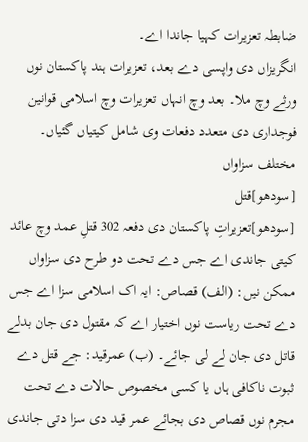ضابطہ تعزیرات کہیا جاندا اے۔
انگریزاں دی واپسی دے بعد، تعزیرات ہند پاکستان نوں ورثے وچ ملا۔ بعد وچ انہاں تعزیرات وچ اسلامی قوانین فوجداری دی متعدد دفعات وی شامل کيتیاں گئیاں۔
مختلف سزاواں
[سودھو]قتل
[سودھو]تعزیراتِ پاکستان دی دفعہ 302 قتلِ عمد وچ عائد کيتی جاندی اے جس دے تحت دو طرح دی سزاواں ممکن نيں: (الف) قصاص: ایہ اک اسلامی سزا اے جس دے تحت ریاست نوں اختیار اے کہ مقتول دی جان بدلے قاتل دی جان لے لی جائے۔ (ب) عمرقید: جے قتل دے ثبوت ناکافی ہاں یا کسی مخصوص حالات دے تحت مجرم نوں قصاص دی بجائے عمر قید دی سزا دتی جاندی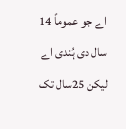اے جو عموماً 14 سال دی ہُندی اے لیکن 25سال تک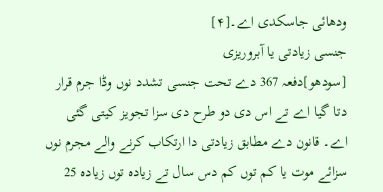ودھائی جاسکدی اے۔[۴]
جنسی زیادتی یا آبروریزی
[سودھو]دفعہ 367 دے تحت جنسی تشدد نوں وڈا جرم قرار دتا گیا اے تے اس دی دو طرح دی سزا تجویز کيتی گئی اے۔ قانون دے مطابق زیادتی دا ارتکاب کرنے والے مجرم نوں سزائے موت یا کم توں کم دس سال تے زیادہ توں زیادہ 25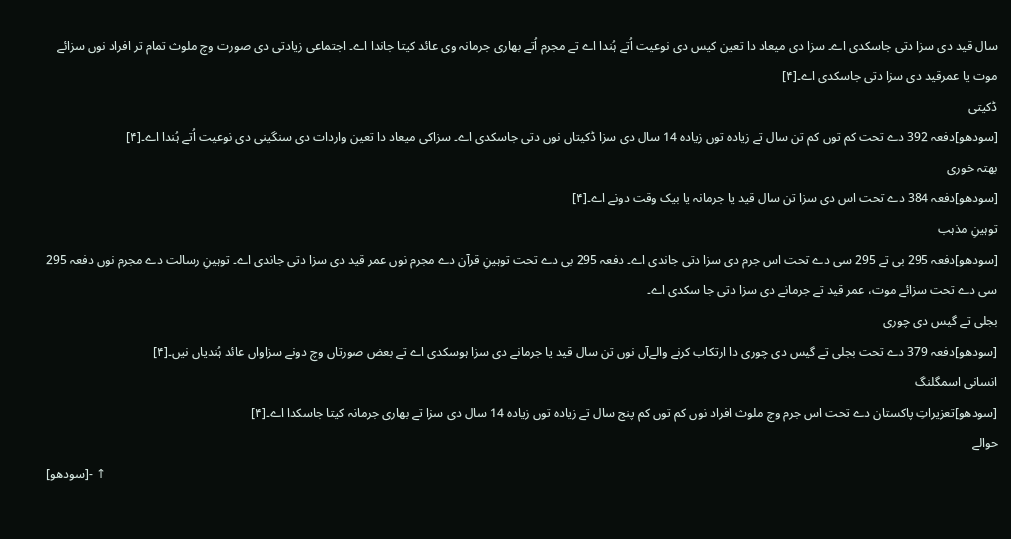سال قید دی سزا دتی جاسکدی اے۔ سزا دی میعاد دا تعین کیس دی نوعیت اُتے ہُندا اے تے مجرم اُتے بھاری جرمانہ وی عائد کيتا جاندا اے۔ اجتماعی زیادتی دی صورت وچ ملوث تمام تر افراد نوں سزائے موت یا عمرقید دی سزا دتی جاسکدی اے۔[۴]
ڈکيتی
[سودھو]دفعہ 392 دے تحت کم توں کم تن سال تے زیادہ توں زیادہ 14 سال دی سزا ڈکیتاں نوں دتی جاسکدی اے۔ سزاکی میعاد دا تعین واردات دی سنگینی دی نوعیت اُتے ہُندا اے۔[۴]
بھتہ خوری
[سودھو]دفعہ 384 دے تحت اس دی سزا تن سال قید یا جرمانہ یا بیک وقت دونے اے۔[۴]
توہینِ مذہب
[سودھو]دفعہ 295 بی تے 295 سی دے تحت اس جرم دی سزا دتی جاندی اے۔ دفعہ 295 بی دے تحت توہینِ قرآن دے مجرم نوں عمر قید دی سزا دتی جاندی اے۔ توہینِ رسالت دے مجرم نوں دفعہ 295 سی دے تحت سزائے موت، عمر قید تے جرمانے دی سزا دتی جا سکدی اے۔
بجلی تے گیس دی چوری
[سودھو]دفعہ 379 دے تحت بجلی تے گیس دی چوری دا ارتکاب کرنے والےآں نوں تن سال قید یا جرمانے دی سزا ہوسکدی اے تے بعض صورتاں وچ دونے سزاواں عائد ہُندیاں نيں۔[۴]
انسانی اسمگلنگ
[سودھو]تعزیراتِ پاکستان دے تحت اس جرم وچ ملوث افراد نوں کم توں کم پنج سال تے زیادہ توں زیادہ 14 سال دی سزا تے بھاری جرمانہ کيتا جاسکدا اے۔[۴]
حوالے
[سودھو]- ↑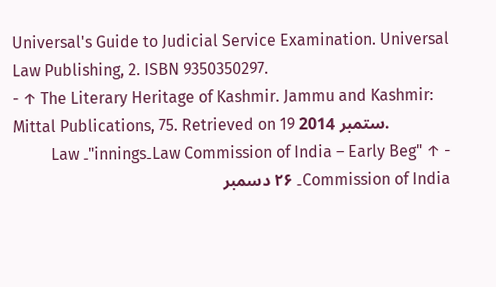Universal's Guide to Judicial Service Examination. Universal Law Publishing, 2. ISBN 9350350297.
- ↑ The Literary Heritage of Kashmir. Jammu and Kashmir: Mittal Publications, 75. Retrieved on 19 ستمبر 2014.
- ↑ "Law Commission of India – Early Beg۔innings"۔ Law Commission of India۔ ۲۶ دسمبر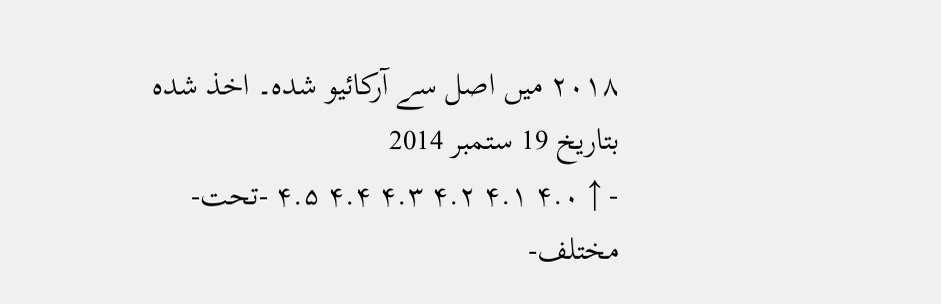۲۰۱۸ میں اصل سے آرکائیو شدہ۔ اخذ شدہ بتاریخ 19 ستمبر 2014
- ↑ ۴.۰ ۴.۱ ۴.۲ ۴.۳ ۴.۴ ۴.۵ -تحت-مختلف-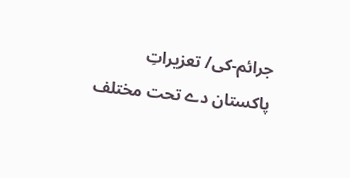جرائم-کی/ تعزیراتِ پاکستان دے تحت مختلف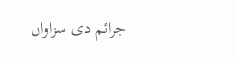جرائم دی سزاواں